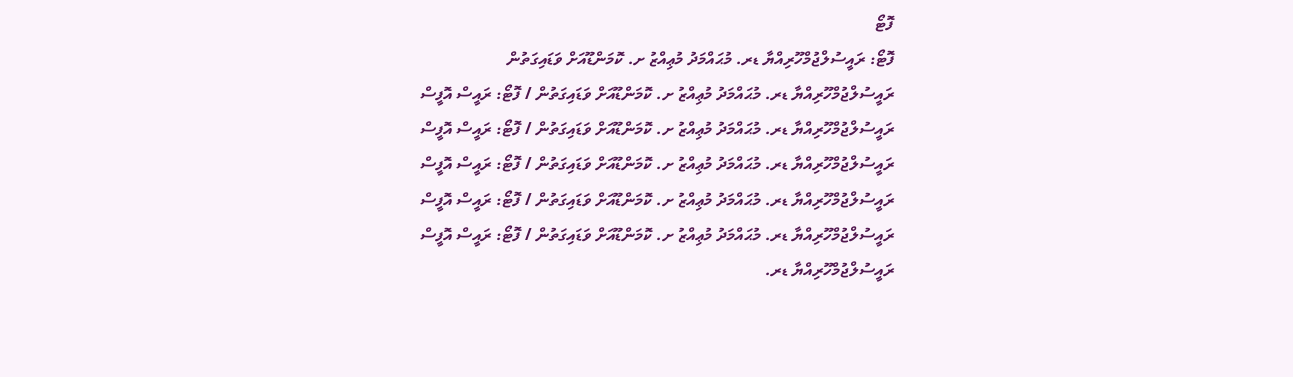ފޮޓޯ
ފޮޓޯ: ރައީސުލްޖުމްހޫރިއްޔާ ޑރ. މުޙައްމަދު މުޢިއްޒު ށ. ކޮމަންޑޫއަށް ވަޑައިގަތުން
ރައީސުލްޖުމްހޫރިއްޔާ ޑރ. މުޙައްމަދު މުޢިއްޒު ށ. ކޮމަންޑޫއަށް ވަޑައިގަތުން / ފޮޓޯ: ރައީސް އޮފީސް
ރައީސުލްޖުމްހޫރިއްޔާ ޑރ. މުޙައްމަދު މުޢިއްޒު ށ. ކޮމަންޑޫއަށް ވަޑައިގަތުން / ފޮޓޯ: ރައީސް އޮފީސް
ރައީސުލްޖުމްހޫރިއްޔާ ޑރ. މުޙައްމަދު މުޢިއްޒު ށ. ކޮމަންޑޫއަށް ވަޑައިގަތުން / ފޮޓޯ: ރައީސް އޮފީސް
ރައީސުލްޖުމްހޫރިއްޔާ ޑރ. މުޙައްމަދު މުޢިއްޒު ށ. ކޮމަންޑޫއަށް ވަޑައިގަތުން / ފޮޓޯ: ރައީސް އޮފީސް
ރައީސުލްޖުމްހޫރިއްޔާ ޑރ. މުޙައްމަދު މުޢިއްޒު ށ. ކޮމަންޑޫއަށް ވަޑައިގަތުން / ފޮޓޯ: ރައީސް އޮފީސް
ރައީސުލްޖުމްހޫރިއްޔާ ޑރ.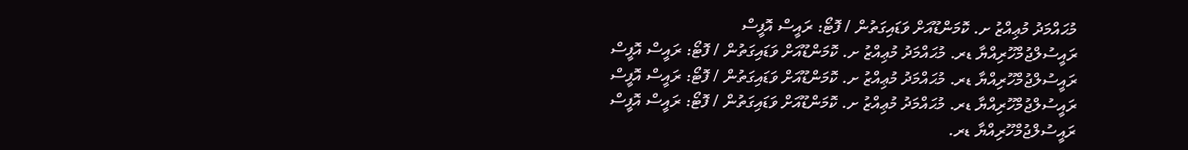މުޙައްމަދު މުޢިއްޒު ށ. ކޮމަންޑޫއަށް ވަޑައިގަތުން / ފޮޓޯ: ރައީސް އޮފީސް
ރައީސުލްޖުމްހޫރިއްޔާ ޑރ. މުޙައްމަދު މުޢިއްޒު ށ. ކޮމަންޑޫއަށް ވަޑައިގަތުން / ފޮޓޯ: ރައީސް އޮފީސް
ރައީސުލްޖުމްހޫރިއްޔާ ޑރ. މުޙައްމަދު މުޢިއްޒު ށ. ކޮމަންޑޫއަށް ވަޑައިގަތުން / ފޮޓޯ: ރައީސް އޮފީސް
ރައީސުލްޖުމްހޫރިއްޔާ ޑރ. މުޙައްމަދު މުޢިއްޒު ށ. ކޮމަންޑޫއަށް ވަޑައިގަތުން / ފޮޓޯ: ރައީސް އޮފީސް
ރައީސުލްޖުމްހޫރިއްޔާ ޑރ.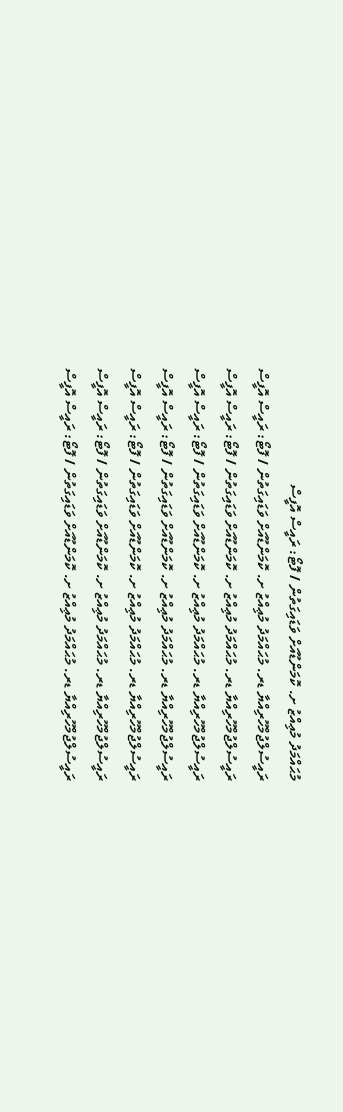މުޙައްމަދު މުޢިއްޒު ށ. ކޮމަންޑޫއަށް ވަޑައިގަތުން / ފޮޓޯ: ރައީސް އޮފީސް
ރައީސުލްޖުމްހޫރިއްޔާ ޑރ. މުޙައްމަދު މުޢިއްޒު ށ. ކޮމަންޑޫއަށް ވަޑައިގަތުން / ފޮޓޯ: ރައީސް އޮފީސް
ރައީސުލްޖުމްހޫރިއްޔާ ޑރ. މުޙައްމަދު މުޢިއްޒު ށ. ކޮމަންޑޫއަށް ވަޑައިގަތުން / ފޮޓޯ: ރައީސް އޮފީސް
ރައީސުލްޖުމްހޫރިއްޔާ ޑރ. މުޙައްމަދު މުޢިއްޒު ށ. ކޮމަންޑޫއަށް ވަޑައިގަތުން / ފޮޓޯ: ރައީސް އޮފީސް
ރައީސުލްޖުމްހޫރިއްޔާ ޑރ. މުޙައްމަދު މުޢިއްޒު ށ. ކޮމަންޑޫއަށް ވަޑައިގަތުން / ފޮޓޯ: ރައީސް އޮފީސް
ރައީސުލްޖުމްހޫރިއްޔާ ޑރ. މުޙައްމަދު މުޢިއްޒު ށ. ކޮމަންޑޫއަށް ވަޑައިގަތުން / ފޮޓޯ: ރައީސް އޮފީސް
ރައީސުލްޖުމްހޫރިއްޔާ ޑރ. މުޙައްމަދު މުޢިއްޒު ށ. ކޮމަންޑޫއަށް ވަޑައިގަތުން / ފޮޓޯ: ރައީސް އޮފީސް
ރައީސުލްޖުމްހޫރިއްޔާ ޑރ. މުޙައްމަދު މުޢިއްޒު ށ. ކޮމަންޑޫއަށް ވަޑައިގަތުން / ފޮޓޯ: ރައީސް އޮފީސް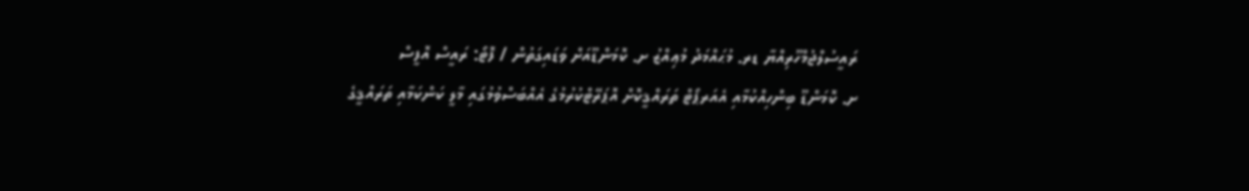ރައީސުލްޖުމްހޫރިއްޔާ ޑރ. މުޙައްމަދު މުޢިއްޒު ށ. ކޮމަންޑޫއަށް ވަޑައިގަތުން / ފޮޓޯ: ރައީސް އޮފީސް
ށ. ކޮމަންޑޫ ބިންހިއްކުމާއި އެއަރޕޯޓް ތަރައްޤީކޮށް އޮޕަރޭޓްކުރުމުގެ އެއްބަސްވުމުގައި މާލީ ކަންކަމާއި ތަރައްޤީގެ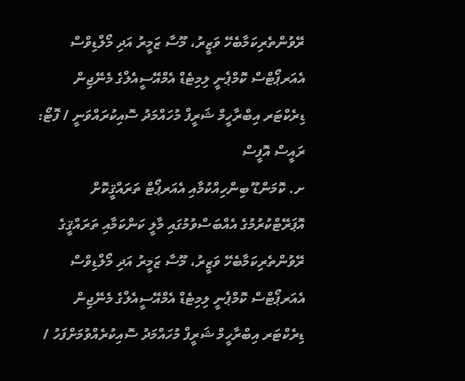ރޭވުންތެރިކަމާބެހޭ ވަޒީރު، މޫސާ ޒަމީރު އަދި މޯލްޑިވްސް އެއަރޕޯޓްސް ކޮމްޕެނީ ލިމިޓެޑް އެމްއޭސީއެލްގެ މެނޭޖިން ޑިރެކްޓަރ އިބްރާހީމް ޝަރީފް މުހައްމަދު ސޮއިކުރައްވަނީ / ފޮޓޯ: ރައީސް އޮފީސް
ށ. ކޮމަންޑޫ ބިންހިއްކުމާއި އެއަރޕޯޓް ތަރައްޤީކޮށް އޮޕަރޭޓްކުރުމުގެ އެއްބަސްވުމުގައި މާލީ ކަންކަމާއި ތަރައްޤީގެ ރޭވުންތެރިކަމާބެހޭ ވަޒީރު، މޫސާ ޒަމީރު އަދި މޯލްޑިވްސް އެއަރޕޯޓްސް ކޮމްޕެނީ ލިމިޓެޑް އެމްއޭސީއެލްގެ މެނޭޖިން ޑިރެކްޓަރ އިބްރާހީމް ޝަރީފް މުހައްމަދު ސޮއިކުރެއްވުމަށްފަހު /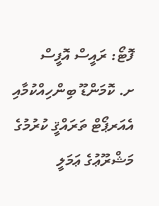ފޮޓޯ: ރައީސް އޮފީސް
ށ. ކޮމަންޑޫ ބިންހިއްކުމާއި އެއަރޕޯޓް ތަރައްޤީ ކުރުމުގެ މަޝްރޫޢުގެ ޢަމަލީ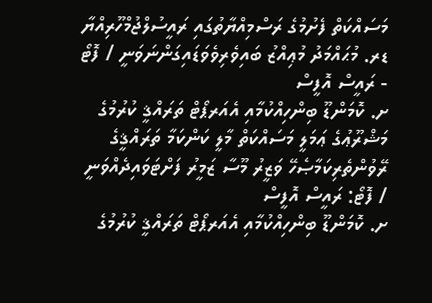މަސައްކަތް ފެށުމުގެ ރަސްމިއްޔާތުގައި ރައީސުލްޖުމްހޫރިއްޔާ ޑރ. މުޙައްމަދު މުޢިއްޒު ބައިވެރިވެވަޑައިގަންނަވަނީ / ފޮޓޯ - ރައީސް އޮފީސް
ށ. ކޮމަންޑޫ ބިންހިއްކުމާއި އެއަރޕޯޓް ތަރައްޤީ ކުރުމުގެ މަޝްރޫޢުގެ ޢަމަލީ މަސައްކަތް މާލީ ކަންކަމާ ތަރައްޤީގެ ރޭވުންތެރިކަމާޞެހޭ ވަޒީރު މޫސާ ޒަމީރު ފަށްޓަވައިދެއްވަނީ / ފޮޓޯ: ރައީސް އޮފީސް
ށ. ކޮމަންޑޫ ބިންހިއްކުމާއި އެއަރޕޯޓް ތަރައްޤީ ކުރުމުގެ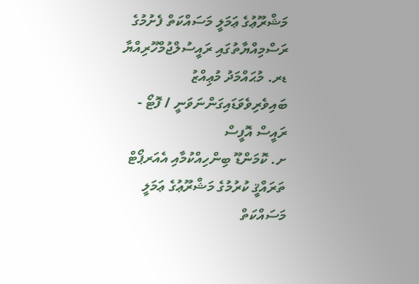މަޝްރޫޢުގެ ޢަމަލީ މަސައްކަތް ފެށުމުގެ ރަސްމިއްޔާތުގައި ރައީސުލްޖުމްހޫރިއްޔާ ޑރ. މުޙައްމަދު މުޢިއްޒު ބައިވެރިވެވަޑައިގަންނަވަނީ / ފޮޓޯ - ރައީސް އޮފީސް
ށ. ކޮމަންޑޫ ބިންހިއްކުމާއި އެއަރޕޯޓް ތަރައްޤީ ކުރުމުގެ މަޝްރޫޢުގެ ޢަމަލީ މަސައްކަތް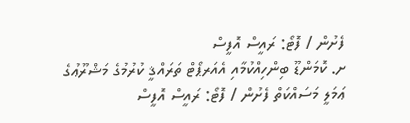ފެށުން / ފޮޓޯ: ރައީސް އޮފީސް
ށ. ކޮމަންޑޫ ބިންހިއްކުމާއި އެއަރޕޯޓް ތަރައްޤީ ކުރުމުގެ މަޝްރޫޢުގެ ޢަމަލީ މަސައްކަތް ފެށުން / ފޮޓޯ: ރައީސް އޮފީސް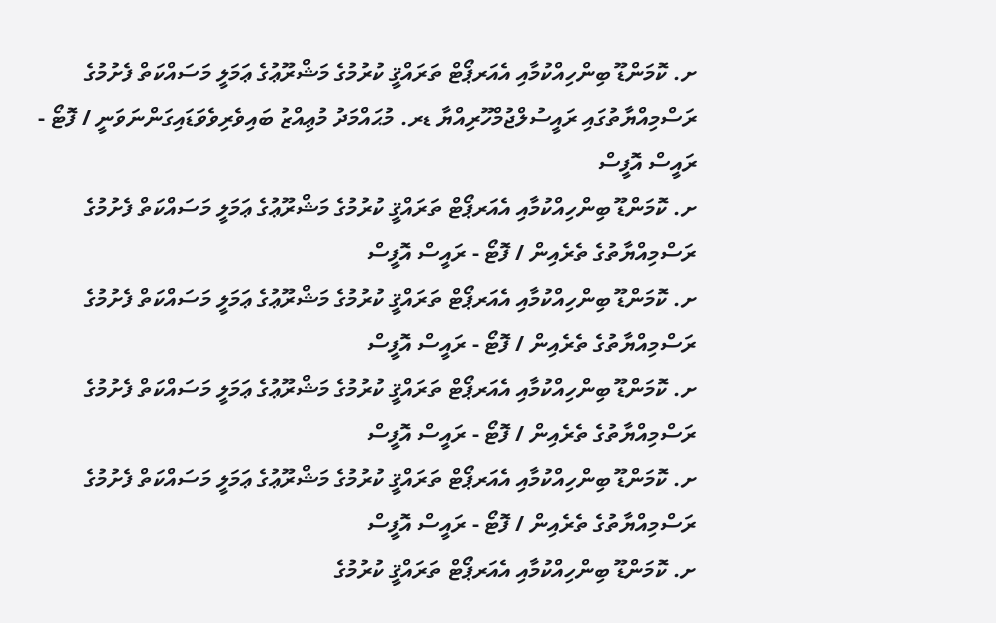ށ. ކޮމަންޑޫ ބިންހިއްކުމާއި އެއަރޕޯޓް ތަރައްޤީ ކުރުމުގެ މަޝްރޫޢުގެ ޢަމަލީ މަސައްކަތް ފެށުމުގެ ރަސްމިއްޔާތުގައި ރައީސުލްޖުމްހޫރިއްޔާ ޑރ. މުޙައްމަދު މުޢިއްޒު ބައިވެރިވެވަޑައިގަންނަވަނީ / ފޮޓޯ - ރައީސް އޮފީސް
ށ. ކޮމަންޑޫ ބިންހިއްކުމާއި އެއަރޕޯޓް ތަރައްޤީ ކުރުމުގެ މަޝްރޫޢުގެ ޢަމަލީ މަސައްކަތް ފެށުމުގެ ރަސްމިއްޔާތުގެ ތެރެއިން / ފޮޓޯ - ރައީސް އޮފީސް
ށ. ކޮމަންޑޫ ބިންހިއްކުމާއި އެއަރޕޯޓް ތަރައްޤީ ކުރުމުގެ މަޝްރޫޢުގެ ޢަމަލީ މަސައްކަތް ފެށުމުގެ ރަސްމިއްޔާތުގެ ތެރެއިން / ފޮޓޯ - ރައީސް އޮފީސް
ށ. ކޮމަންޑޫ ބިންހިއްކުމާއި އެއަރޕޯޓް ތަރައްޤީ ކުރުމުގެ މަޝްރޫޢުގެ ޢަމަލީ މަސައްކަތް ފެށުމުގެ ރަސްމިއްޔާތުގެ ތެރެއިން / ފޮޓޯ - ރައީސް އޮފީސް
ށ. ކޮމަންޑޫ ބިންހިއްކުމާއި އެއަރޕޯޓް ތަރައްޤީ ކުރުމުގެ މަޝްރޫޢުގެ ޢަމަލީ މަސައްކަތް ފެށުމުގެ ރަސްމިއްޔާތުގެ ތެރެއިން / ފޮޓޯ - ރައީސް އޮފީސް
ށ. ކޮމަންޑޫ ބިންހިއްކުމާއި އެއަރޕޯޓް ތަރައްޤީ ކުރުމުގެ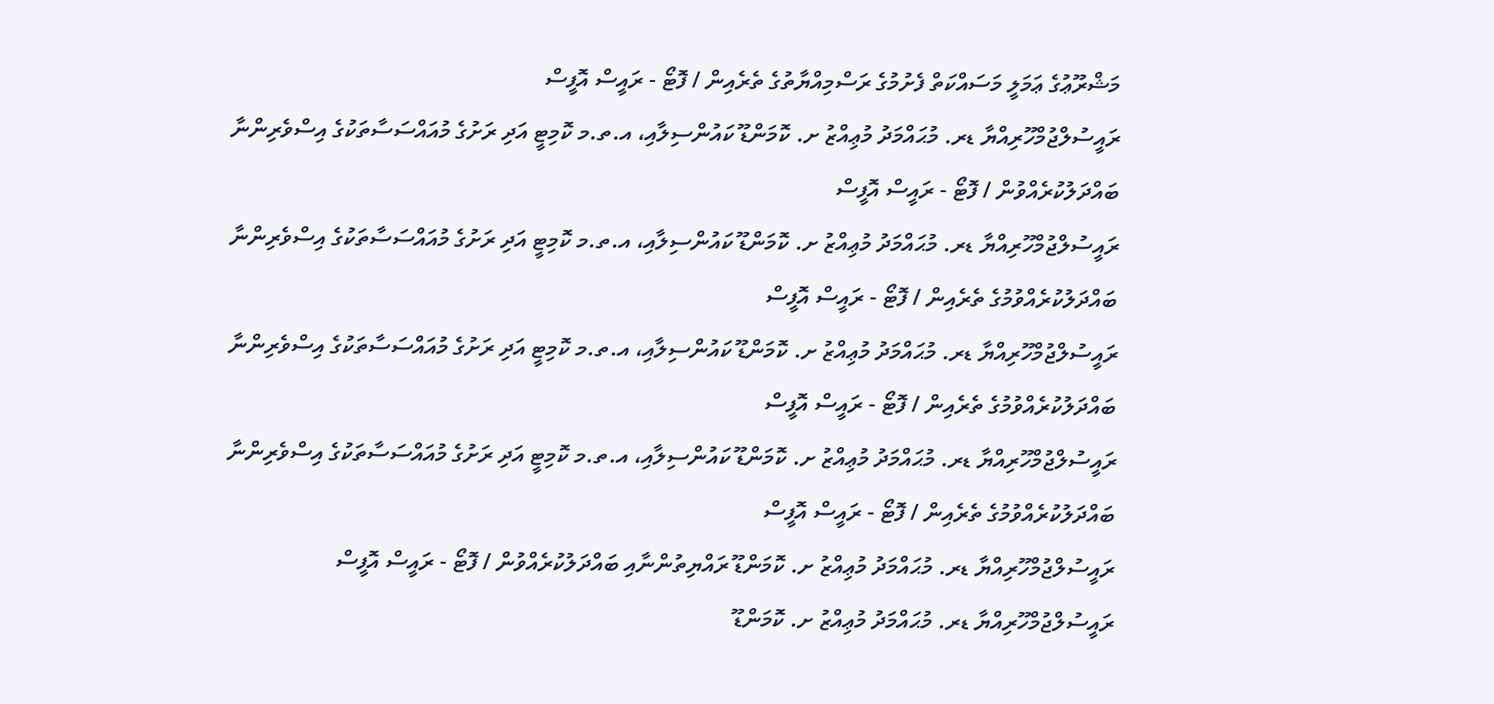މަޝްރޫޢުގެ ޢަމަލީ މަސައްކަތް ފެށުމުގެ ރަސްމިއްޔާތުގެ ތެރެއިން / ފޮޓޯ - ރައީސް އޮފީސް
ރައީސުލްޖުމްހޫރިއްޔާ ޑރ. މުޙައްމަދު މުޢިއްޒު ށ. ކޮމަންޑޫ ކައުންސިލާއި، އ.ތ.މ ކޮމިޓީ އަދި ރަށުގެ މުއައްސަސާތަކުގެ އިސްވެރިންނާ ބައްދަލުކުރެއްވުން / ފޮޓޯ - ރައީސް އޮފީސް
ރައީސުލްޖުމްހޫރިއްޔާ ޑރ. މުޙައްމަދު މުޢިއްޒު ށ. ކޮމަންޑޫ ކައުންސިލާއި، އ.ތ.މ ކޮމިޓީ އަދި ރަށުގެ މުއައްސަސާތަކުގެ އިސްވެރިންނާ ބައްދަލުކުރެއްވުމުގެ ތެރެއިން / ފޮޓޯ - ރައީސް އޮފީސް
ރައީސުލްޖުމްހޫރިއްޔާ ޑރ. މުޙައްމަދު މުޢިއްޒު ށ. ކޮމަންޑޫ ކައުންސިލާއި، އ.ތ.މ ކޮމިޓީ އަދި ރަށުގެ މުއައްސަސާތަކުގެ އިސްވެރިންނާ ބައްދަލުކުރެއްވުމުގެ ތެރެއިން / ފޮޓޯ - ރައީސް އޮފީސް
ރައީސުލްޖުމްހޫރިއްޔާ ޑރ. މުޙައްމަދު މުޢިއްޒު ށ. ކޮމަންޑޫ ކައުންސިލާއި، އ.ތ.މ ކޮމިޓީ އަދި ރަށުގެ މުއައްސަސާތަކުގެ އިސްވެރިންނާ ބައްދަލުކުރެއްވުމުގެ ތެރެއިން / ފޮޓޯ - ރައީސް އޮފީސް
ރައީސުލްޖުމްހޫރިއްޔާ ޑރ. މުޙައްމަދު މުޢިއްޒު ށ. ކޮމަންޑޫ ރައްޔިތުންނާއި ބައްދަލުކުރެއްވުން / ފޮޓޯ - ރައީސް އޮފީސް
ރައީސުލްޖުމްހޫރިއްޔާ ޑރ. މުޙައްމަދު މުޢިއްޒު ށ. ކޮމަންޑޫ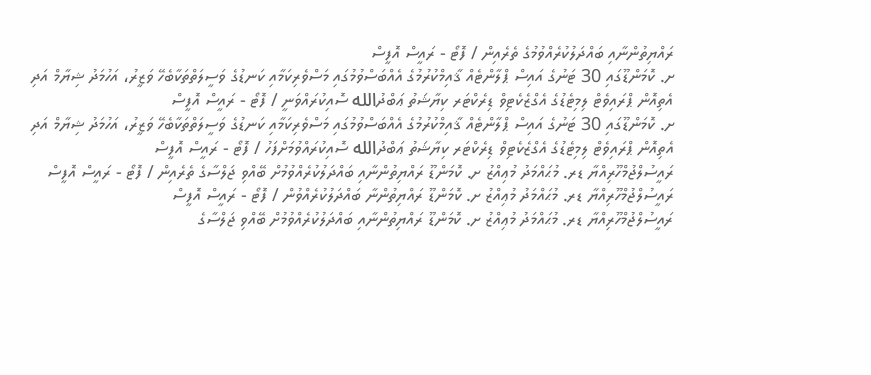ރައްޔިތުންނާއި ބައްދަލުކުރެއްވުމުގެ ތެރެއިން / ފޮޓޯ - ރައީސް އޮފީސް
ށ. ކޮމަންޑޫގައި 30 ޓަނުގެ އައިސް ޕްލާންޓެއް ޤާއިމްކުރުމުގެ އެއްބަސްވުމުގައި މަސްވެރިކަމާއި ކަނޑުގެ ވަސީލަތްތަކާބެހޭ ވަޒީރު، އަހުމަދު ޝިޔާމް އަދި އެތިއޮން ޕްރައިވެޓް ލިމިޓެޑުގެ އެގްޒެކެޓިވް ޑިރެކްޓަރ ކިޔާޝަތު ޢަބްދުالله ސޮއިކުރައްވަނީ / ފޮޓޯ - ރައީސް އޮފީސް
ށ. ކޮމަންޑޫގައި 30 ޓަނުގެ އައިސް ޕްލާންޓެއް ޤާއިމްކުރުމުގެ އެއްބަސްވުމުގައި މަސްވެރިކަމާއި ކަނޑުގެ ވަސީލަތްތަކާބެހޭ ވަޒީރު، އަހުމަދު ޝިޔާމް އަދި އެތިއޮން ޕްރައިވެޓް ލިމިޓެޑުގެ އެގްޒެކެޓިވް ޑިރެކްޓަރ ކިޔާޝަތު ޢަބްދުالله ސޮއިކުރައްވުމަށްފަހު / ފޮޓޯ - ރައީސް އޮފީސް
ރައީސުލްޖުމްހޫރިއްޔާ ޑރ. މުޙައްމަދު މުޢިއްޒު ށ. ކޮމަންޑޫ ރައްޔިތުންނާއި ބައްދަލުކުރެއްވުމުށް ބޭއްވި ޖަލްސާގެ ތެރެއިން / ފޮޓޯ - ރައީސް އޮފީސް
ރައީސުލްޖުމްހޫރިއްޔާ ޑރ. މުޙައްމަދު މުޢިއްޒު ށ. ކޮމަންޑޫ ރައްޔިތުންނާ ބައްދަލުކުރެއްވުން / ފޮޓޯ - ރައީސް އޮފީސް
ރައީސުލްޖުމްހޫރިއްޔާ ޑރ. މުޙައްމަދު މުޢިއްޒު ށ. ކޮމަންޑޫ ރައްޔިތުންނާއި ބައްދަލުކުރެއްވުމުށް ބޭއްވި ޖަލްސާގެ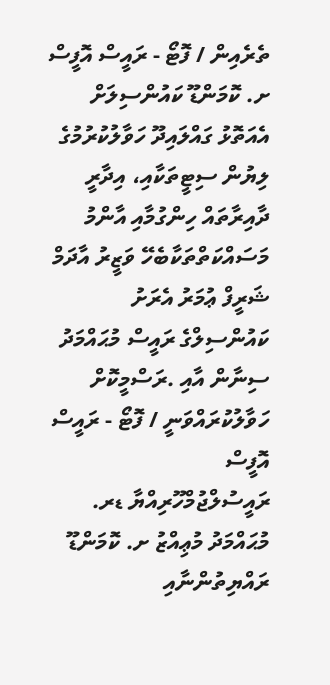ތެރެއިން / ފޮޓޯ - ރައީސް އޮފީސް
ށ. ކޮމަންޑޫ ކައުންސިލަށް އެއަތޮޅު ގައްލައިދޫ ހަވާލުކުރުމުގެ ލިޔުން ސިޓީތަކާއި، އިދާރީ ދާއިރާތައް ހިންގުމާއި އާންމު މަސައްކަތްތަކާބެހޭ ވަޒީރު އާދަމް ޝަރީފް ޢުމަރު އެރަށު ކައުންސިލްގެ ރައީސް މުޙައްމަދު ސިނާން އާއި .ރަސްމީކޮށް ހަވާލުކުރައްވަނީ / ފޮޓޯ - ރައީސް އޮފީސް
ރައީސުލްޖުމްހޫރިއްޔާ ޑރ. މުޙައްމަދު މުޢިއްޒު ށ. ކޮމަންޑޫ ރައްޔިތުންނާއި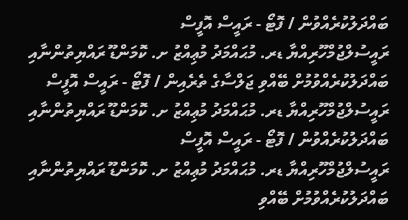ބައްދަލުކުރެއްވުން / ފޮޓޯ - ރައީސް އޮފީސް
ރައީސުލްޖުމްހޫރިއްޔާ ޑރ. މުޙައްމަދު މުޢިއްޒު ށ. ކޮމަންޑޫ ރައްޔިތުންނާއި ބައްދަލުކުރެއްވުމުށް ބޭއްވި ޖަލްސާގެ ތެރެއިން / ފޮޓޯ - ރައީސް އޮފީސް
ރައީސުލްޖުމްހޫރިއްޔާ ޑރ. މުޙައްމަދު މުޢިއްޒު ށ. ކޮމަންޑޫ ރައްޔިތުންނާއި ބައްދަލުކުރެއްވުން / ފޮޓޯ - ރައީސް އޮފީސް
ރައީސުލްޖުމްހޫރިއްޔާ ޑރ. މުޙައްމަދު މުޢިއްޒު ށ. ކޮމަންޑޫ ރައްޔިތުންނާއި ބައްދަލުކުރެއްވުމުށް ބޭއްވި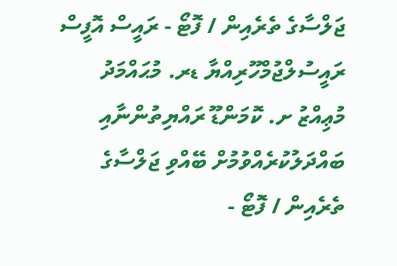ޖަލްސާގެ ތެރެއިން / ފޮޓޯ - ރައީސް އޮފީސް
ރައީސުލްޖުމްހޫރިއްޔާ ޑރ. މުޙައްމަދު މުޢިއްޒު ށ. ކޮމަންޑޫ ރައްޔިތުންނާއި ބައްދަލުކުރެއްވުމުށް ބޭއްވި ޖަލްސާގެ ތެރެއިން / ފޮޓޯ -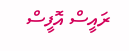ރައީސް އޮފީސް